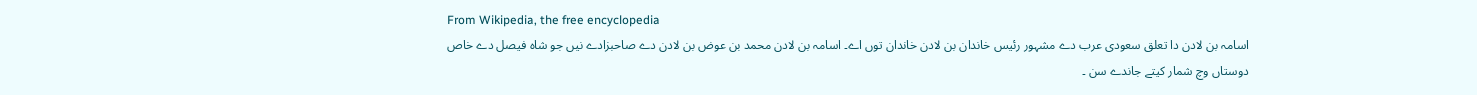From Wikipedia, the free encyclopedia
اسامہ بن لادن دا تعلق سعودی عرب دے مشہور رئیس خاندان بن لادن خاندان توں اے۔ اسامہ بن لادن محمد بن عوض بن لادن دے صاحبزادے نيں جو شاہ فیصل دے خاص دوستاں وچ شمار کیتے جاندے سن ۔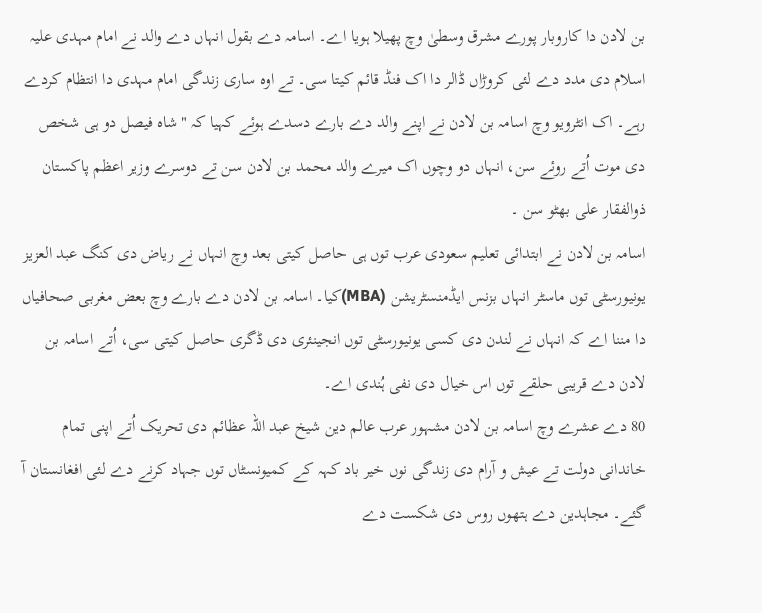بن لادن دا کاروبار پورے مشرق وسطیٰ وچ پھیلا ہويا اے۔ اسامہ دے بقول انہاں دے والد نے امام مہدی علیہ اسلام دی مدد دے لئی کروڑاں ڈالر دا اک فنڈ قائم کيتا سی۔ تے اوہ ساری زندگی امام مہدی دا انتظام کردے رہے۔ اک انٹرویو وچ اسامہ بن لادن نے اپنے والد دے بارے دسدے ہوئے کہیا کہ "شاہ فیصل دو ہی شخص دی موت اُتے روئے سن، انہاں دو وچوں اک میرے والد محمد بن لادن سن تے دوسرے وزیر اعظم پاکستان ذوالفقار علی بھٹو سن ۔
اسامہ بن لادن نے ابتدائی تعلیم سعودی عرب توں ہی حاصل کيتی بعد وچ انہاں نے ریاض دی کنگ عبد العزیز یونیورسٹی توں ماسٹر انہاں بزنس ایڈمنسٹریشن (MBA)کیا۔ اسامہ بن لادن دے بارے وچ بعض مغربی صحافیاں دا مننا اے کہ انہاں نے لندن دی کسی یونیورسٹی توں انجینئری دی ڈگری حاصل کيتی سی، اُتے اسامہ بن لادن دے قریبی حلقے توں اس خیال دی نفی ہُندی اے۔
80 دے عشرے وچ اسامہ بن لادن مشہور عرب عالم دین شیخ عبد اللہ عظائم دی تحریک اُتے اپنی تمام خاندانی دولت تے عیش و آرام دی زندگی نوں خیر باد کہہ کے کمیونسٹاں توں جہاد کرنے دے لئی افغانستان آ گئے۔ مجاہدین دے ہتھوں روس دی شکست دے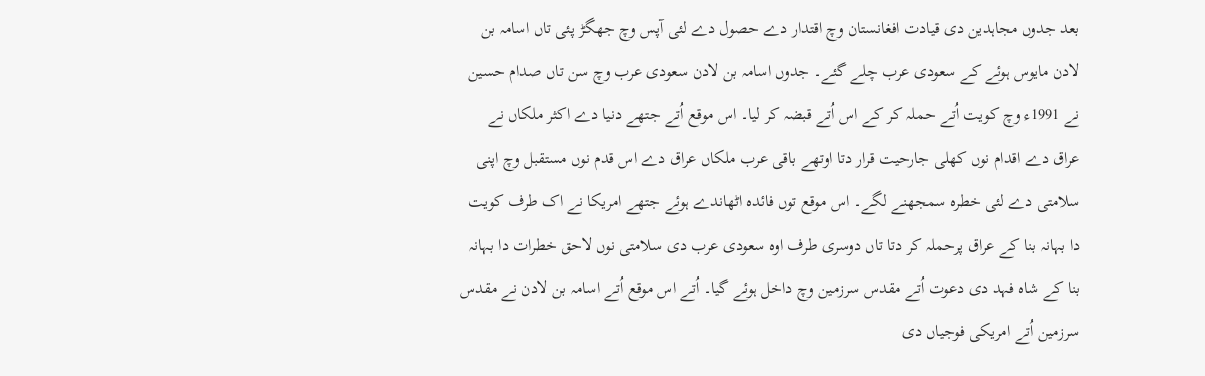بعد جدوں مجاہدین دی قیادت افغانستان وچ اقتدار دے حصول دے لئی آپس وچ جھگڑ پئی تاں اسامہ بن لادن مایوس ہوئے کے سعودی عرب چلے گئے۔ جدوں اسامہ بن لادن سعودی عرب وچ سن تاں صدام حسین نے 1991ء وچ کویت اُتے حملہ کر کے اس اُتے قبضہ کر ليا۔ اس موقع اُتے جتھے دنیا دے اکثر ملکاں نے عراق دے اقدام نوں کھلی جارحیت قرار دتا اوتھے باقی عرب ملکاں عراق دے اس قدم نوں مستقبل وچ اپنی سلامتی دے لئی خطرہ سمجھنے لگے۔ اس موقع توں فائدہ اٹھاندے ہوئے جتھے امریکا نے اک طرف کویت دا بہانہ بنا کے عراق پرحملہ کر دتا تاں دوسری طرف اوہ سعودی عرب دی سلامتی نوں لاحق خطرات دا بہانہ بنا کے شاہ فہد دی دعوت اُتے مقدس سرزمین وچ داخل ہوئے گیا۔ اُتے اس موقع اُتے اسامہ بن لادن نے مقدس سرزمین اُتے امریکی فوجیاں دی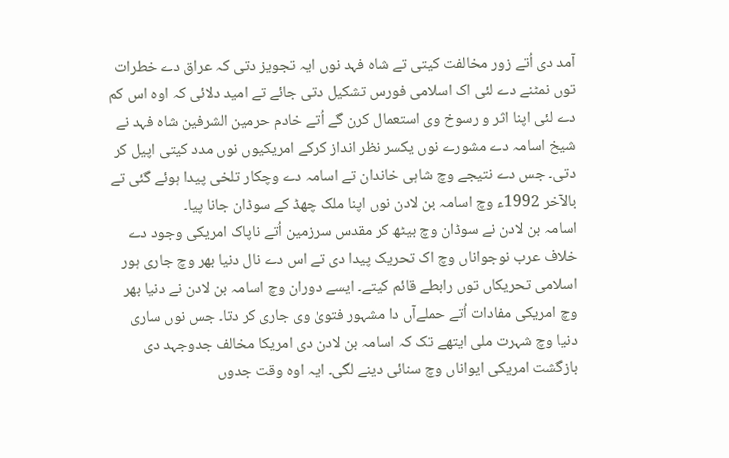آمد دی اُتے زور مخالفت کيتی تے شاہ فہد نوں ایہ تجویز دتی کہ عراق دے خطرات توں نمٹنے دے لئی اک اسلامی فورس تشکیل دتی جائے تے امید دلائی کہ اوہ اس کم دے لئی اپنا اثر و رسوخ وی استعمال کرن گے اُتے خادم حرمین الشرفین شاہ فہد نے شیخ اسامہ دے مشورے نوں یکسر نظر انداز کرکے امریکیوں نوں مدد کيتی اپیل کر دتی۔ جس دے نتیجے وچ شاہی خاندان تے اسامہ دے وچکار تلخی پیدا ہوئے گئی تے بالآخر 1992ء وچ اسامہ بن لادن نوں اپنا ملک چھڈ کے سوڈان جانا پيا۔
اسامہ بن لادن نے سوڈان وچ بیٹھ کر مقدس سرزمین اُتے ناپاک امریکی وجود دے خلاف عرب نوجواناں وچ اک تحریک پیدا دی تے اس دے نال دنیا بھر وچ جاری ہور اسلامی تحریکاں توں رابطے قائم کیتے۔ ايسے دوران وچ اسامہ بن لادن نے دنیا بھر وچ امریکی مفادات اُتے حملےآں دا مشہور فتویٰ وی جاری کر دتا۔ جس نوں ساری دنیا وچ شہرت ملی ایتھے تک کہ اسامہ بن لادن دی امریکا مخالف جدوجہد دی بازگشت امریکی ایواناں وچ سنائی دینے لگی۔ ایہ اوہ وقت جدوں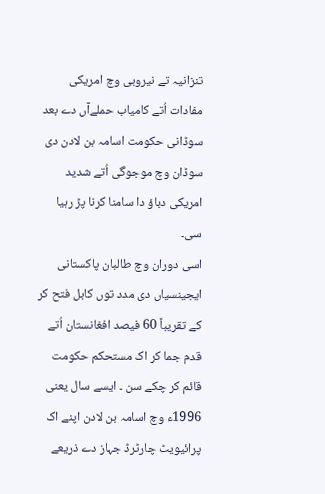تنزانیہ تے نیروبی وچ امریکی مفادات اُتے کامیاب حملےآں دے بعد سوڈانی حکومت اسامہ بن لادن دی سوڈان وچ موجوگی اُتے شدید امریکی دباؤ دا سامنا کرنا پڑ رہیا سی۔
اسی دوران وچ طالبان پاکستانی ایجینسیاں دی مدد توں کابل فتح کر کے تقریباً 60 فیصد افغانستان اُتے قدم جما کر اک مستحکم حکومت قائم کر چکے سن ۔ ايسے سال یعنی 1996ء وچ اسامہ بن لادن اپنے اک پرائیویٹ چارٹرڈ جہاز دے ذریعے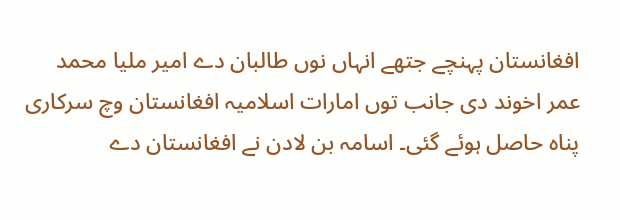افغانستان پہنچے جتھے انہاں نوں طالبان دے امیر ملیا محمد عمر اخوند دی جانب توں امارات اسلامیہ افغانستان وچ سرکاری پناہ حاصل ہوئے گئی۔ اسامہ بن لادن نے افغانستان دے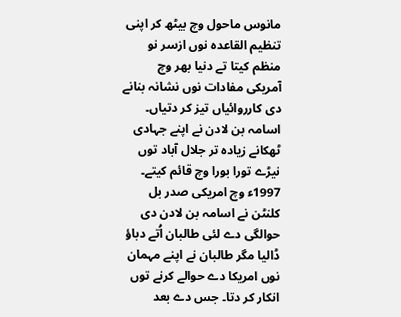مانوس ماحول وچ بیٹھ کر اپنی تنظیم القاعدہ نوں ازسر نو منظم کيتا تے دنیا بھر وچ آمریکی مفادات نوں نشانہ بنانے دی کارروائیاں تیز کر دتیاں۔ اسامہ بن لادن نے اپنے جہادی ٹھکانے زیادہ تر جلال آباد توں نیڑے تورا بورا وچ قائم کیتے۔ 1997ء وچ امریکی صدر بل کلنٹن نے اسامہ بن لادن دی حوالگی دے لئی طالبان اُتے دباؤ ڈالیا مگر طالبان نے اپنے مہمان نوں امریکا دے حوالے کرنے توں انکار کر دتا۔ جس دے بعد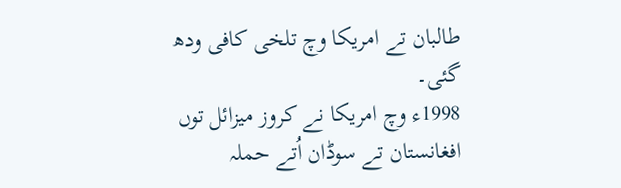طالبان تے امریکا وچ تلخی کافی ودھ گئی۔
1998ء وچ امریکا نے کروز میزائل توں افغانستان تے سوڈان اُتے حملہ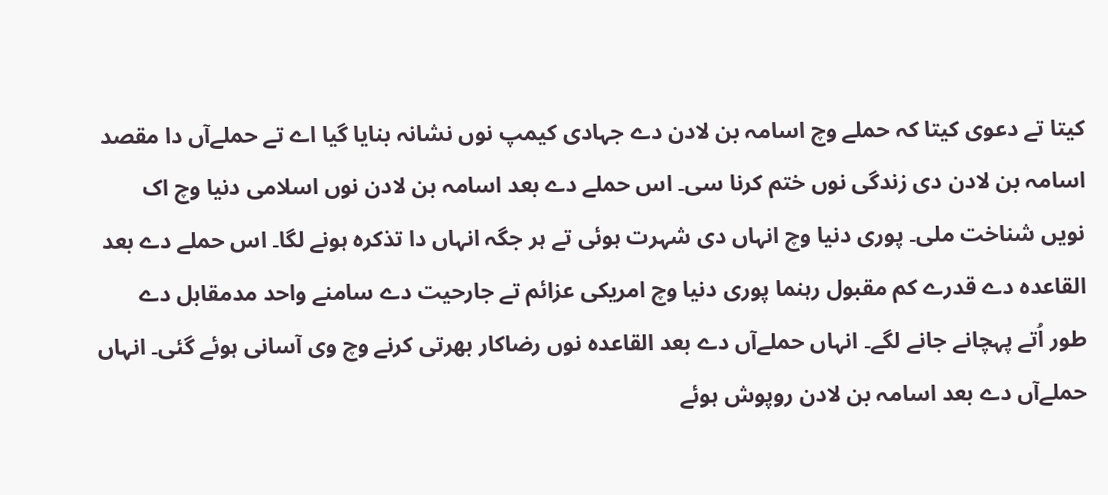کيتا تے دعوی کيتا کہ حملے وچ اسامہ بن لادن دے جہادی کیمپ نوں نشانہ بنایا گیا اے تے حملےآں دا مقصد اسامہ بن لادن دی زندگی نوں ختم کرنا سی۔ اس حملے دے بعد اسامہ بن لادن نوں اسلامی دنیا وچ اک نويں شناخت ملی۔ پوری دنیا وچ انہاں دی شہرت ہوئی تے ہر جگہ انہاں دا تذکرہ ہونے لگا۔ اس حملے دے بعد القاعدہ دے قدرے کم مقبول رہنما پوری دنیا وچ امریکی عزائم تے جارحیت دے سامنے واحد مدمقابل دے طور اُتے پہچانے جانے لگے۔ انہاں حملےآں دے بعد القاعدہ نوں رضاکار بھرتی کرنے وچ وی آسانی ہوئے گئی۔ انہاں حملےآں دے بعد اسامہ بن لادن روپوش ہوئے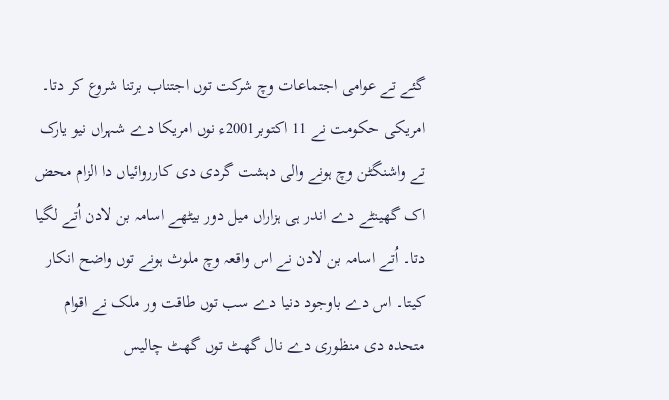گئے تے عوامی اجتماعات وچ شرکت توں اجتناب برتنا شروع کر دتا۔ امریکی حکومت نے 11 اکتوبر2001ء نوں امریکا دے شہراں نیو یارک تے واشنگٹن وچ ہونے والی دہشت گردی دی کارروائیاں دا الزام محض اک گھینٹے دے اندر ہی ہزاراں میل دور بیٹھے اسامہ بن لادن اُتے لگیا دتا۔ اُتے اسامہ بن لادن نے اس واقعہ وچ ملوث ہونے توں واضح انکار کيتا۔ اس دے باوجود دنیا دے سب توں طاقت ور ملک نے اقوام متحدہ دی منظوری دے نال گھٹ توں گھٹ چالیس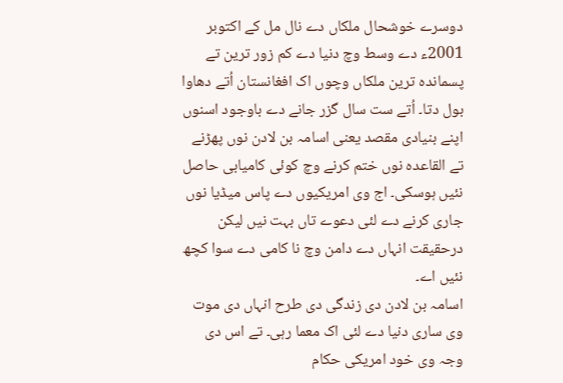دوسرے خوشحال ملکاں دے نال مل کے اکتوبر 2001ء دے وسط وچ دنیا دے کم زور ترین تے پسماندہ ترین ملکاں وچوں اک افغانستان اُتے دھاوا بول دتا۔ اُتے ست سال گزر جانے دے باوجود اسنوں اپنے بنیادی مقصد یعنی اسامہ بن لادن نوں پھڑنے تے القاعدہ نوں ختم کرنے وچ کوئی کامیابی حاصل نئيں ہوسکی۔ اج وی امریکیوں دے پاس میڈیا نوں جاری کرنے دے لئی دعوے تاں بہت نيں لیکن درحقیقت انہاں دے دامن وچ نا کامی دے سوا کچھ نئيں اے۔
اسامہ بن لادن دی زندگی دی طرح انہاں دی موت وی ساری دنیا دے لئی اک معما رہی۔ تے اس دی وجہ وی خود امریکی حکام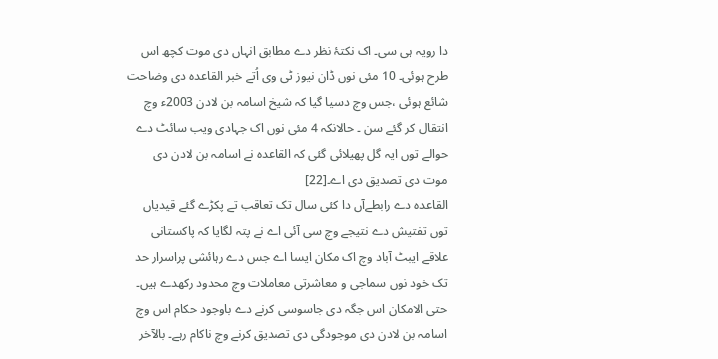دا رویہ ہی سی۔ اک نکتۂ نظر دے مطابق انہاں دی موت کچھ اس طرح ہوئی۔ 10 مئی نوں ڈان نیوز ٹی وی اُتے خبر القاعدہ دی وضاحت شائع ہوئی ،جس وچ دسیا گیا کہ شیخ اسامہ بن لادن 2003ء وچ انتقال کر گئے سن ۔ حالانکہ 4 مئی نوں اک جہادی ویب سائٹ دے حوالے توں ایہ گل پھیلائی گئی کہ القاعدہ نے اسامہ بن لادن دی موت دی تصدیق دی اے۔[22]
القاعدہ دے رابطےآں دا کئی سال تک تعاقب تے پکڑے گئے قیدیاں توں تفتیش دے نتیجے وچ سی آئی اے نے پتہ لگایا کہ پاکستانی علاقے ایبٹ آباد وچ اک مکان ایسا اے جس دے رہائشی پراسرار حد تک خود نوں سماجی و معاشرتی معاملات وچ محدود رکھدے ہيں۔ حتی الامکان اس جگہ دی جاسوسی کرنے دے باوجود حکام اس وچ اسامہ بن لادن دی موجودگی دی تصدیق کرنے وچ ناکام رہے۔ بالآخر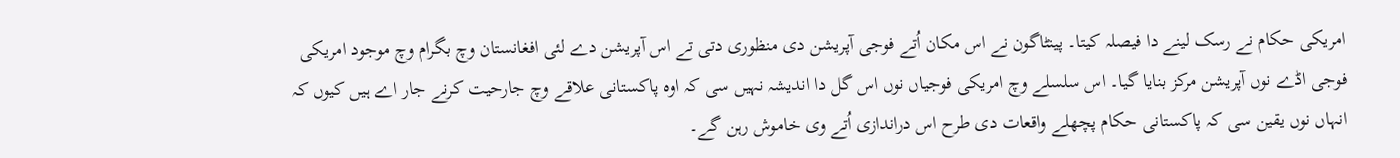امریکی حکام نے رسک لینے دا فیصلہ کيتا۔ پینٹاگون نے اس مکان اُتے فوجی آپریشن دی منظوری دتی تے اس آپریشن دے لئی افغانستان وچ بگرام وچ موجود امریکی فوجی اڈے نوں آپریشن مرکز بنایا گیا۔ اس سلسلے وچ امریکی فوجیاں نوں اس گل دا اندیشہ نہيں سی کہ اوہ پاکستانی علاقے وچ جارحیت کرنے جار اے ہيں کیوں کہ انہاں نوں یقین سی کہ پاکستانی حکام پچھلے واقعات دی طرح اس دراندازی اُتے وی خاموش رہن گے۔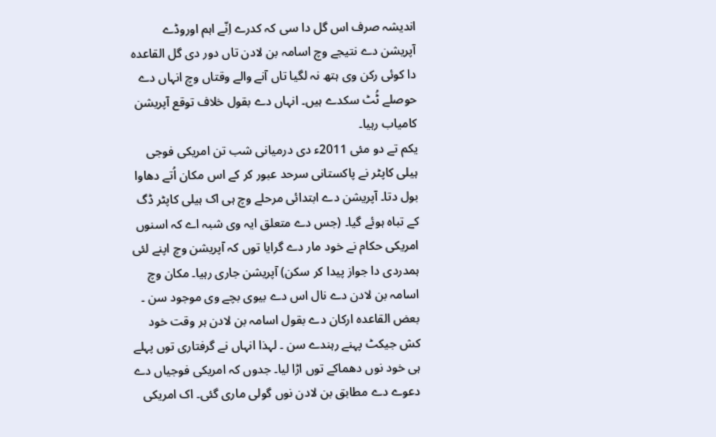اندیشہ صرف اس گل دا سی کہ کدرے اِنّے اہم اوروڈے آپریشن دے نتیجے وچ اسامہ بن لادن تاں دور دی گل القاعدہ دا کوئی رکن وی ہتھ نہ لگیا تاں آنے والے وقتاں وچ انہاں دے حوصلے ٹُٹ سکدے ہيں۔ انہاں دے بقول خلاف توقع آپریشن کامیاب رہیا۔
یکم تے دو مئی 2011ء دی درمیانی شب تن امریکی فوجی ہیلی کاپٹر نے پاکستانی سرحد عبور کر کے اس مکان اُتے دھاوا بول دتا۔ آپریشن دے ابتدائی مرحلے وچ ہی اک ہیلی کاپٹر ڈگ کے تباہ ہوئے گیا۔ (جس دے متعلق ایہ وی شبہ اے کہ اسنوں امریکی حکام نے خود مار دے گرایا توں کہ آپریشن وچ اپنے لئی ہمدردی دا جواز پیدا کر سکن) آپریشن جاری رہیا۔ مکان وچ اسامہ بن لادن دے نال اس دے بیوی بچے وی موجود سن ۔ بعض القاعدہ ارکان دے بقول اسامہ بن لادن ہر وقت خود کش جیکٹ پہنے رہندے سن ۔ لہذا انہاں نے گرفتاری توں پہلے ہی خود نوں دھماکے توں اڑا لیا۔ جدوں کہ امریکی فوجیاں دے دعوے دے مطابق بن لادن نوں گولی ماری گئی۔ اک امریکی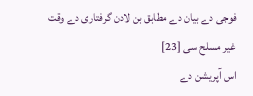فوجی دے بیان دے مطابق بن لادن گرفتاری دے وقت غیر مسلح سی [23]
اس آپریشن دے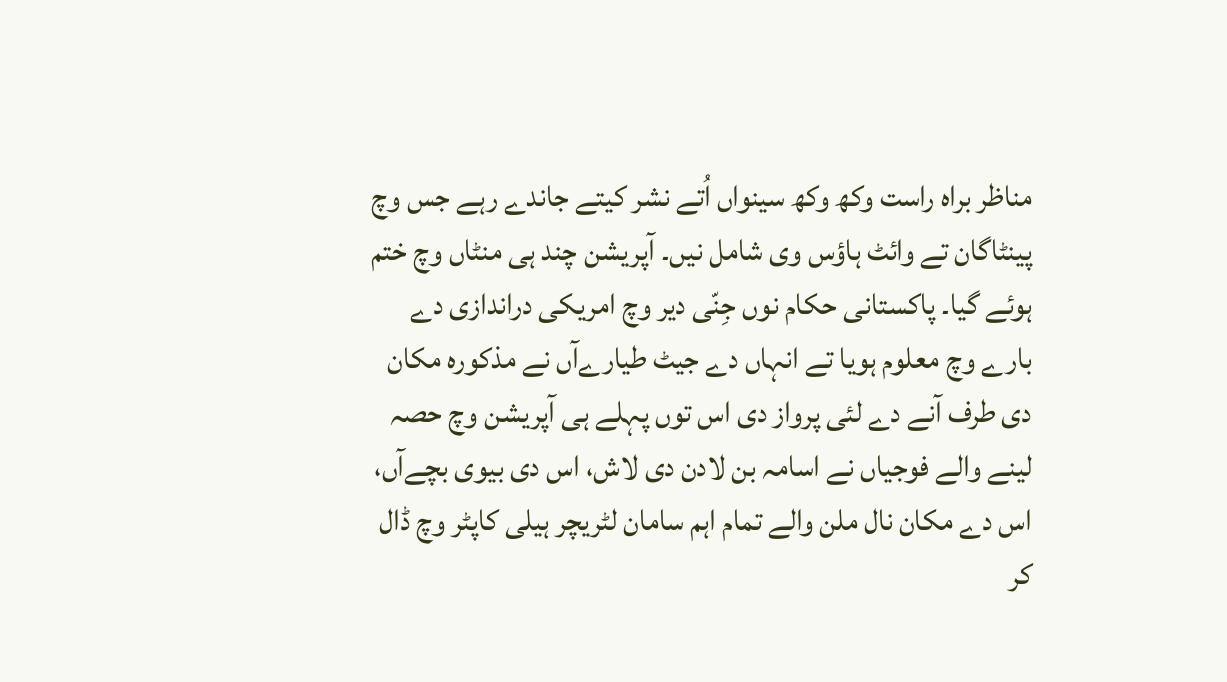مناظر براہ راست وکھ وکھ سینواں اُتے نشر کیتے جاندے رہے جس وچ پینٹاگان تے وائٹ ہاؤس وی شامل نيں۔ آپریشن چند ہی منٹاں وچ ختم ہوئے گیا۔ پاکستانی حکام نوں جِنّی دیر وچ امریکی دراندازی دے بارے وچ معلوم ہويا تے انہاں دے جیٹ طیارےآں نے مذکورہ مکان دی طرف آنے دے لئی پرواز دی اس توں پہلے ہی آپریشن وچ حصہ لینے والے فوجیاں نے اسامہ بن لادن دی لاش، اس دی بیوی بچےآں، اس دے مکان نال ملن والے تمام اہم سامان لٹریچر ہیلی کاپٹر وچ ڈال کر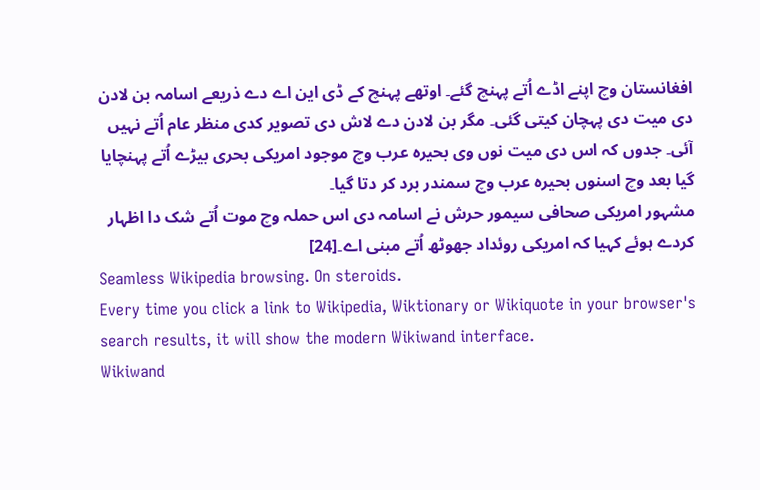افغانستان وچ اپنے اڈے اُتے پہنچ گئے۔ اوتھے پہنچ کے ڈی این اے دے ذریعے اسامہ بن لادن دی میت دی پہچان کيتی گئی۔ مگر بن لادن دے لاش دی تصویر کدی منظر عام اُتے نہيں آئی۔ جدوں کہ اس دی میت نوں وی بحیرہ عرب وچ موجود امریکی بحری بیڑے اُتے پہنچایا گیا بعد وچ اسنوں بحیرہ عرب وچ سمندر برد کر دتا گیا۔
مشہور امریکی صحافی سیمور حرش نے اسامہ دی اس حملہ وچ موت اُتے شک دا اظہار کردے ہوئے کہیا کہ امریکی روئداد جھوٹھ اُتے مبنی اے۔[24]
Seamless Wikipedia browsing. On steroids.
Every time you click a link to Wikipedia, Wiktionary or Wikiquote in your browser's search results, it will show the modern Wikiwand interface.
Wikiwand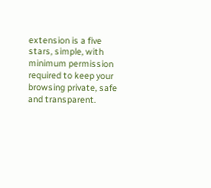extension is a five stars, simple, with minimum permission required to keep your browsing private, safe and transparent.